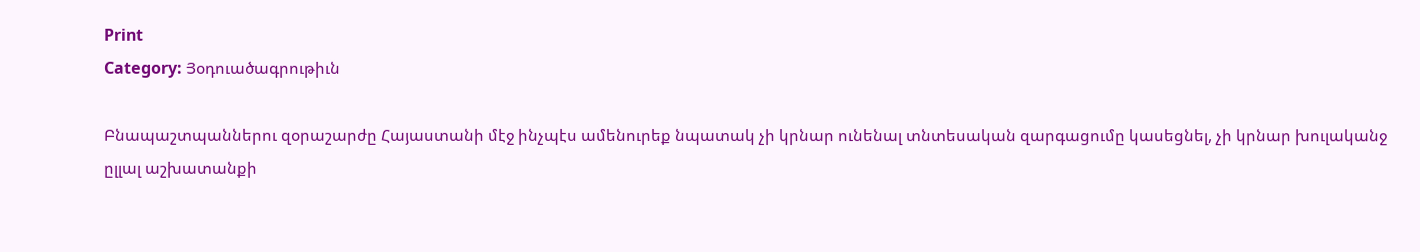Print
Category: Յօդուածագրութիւն

Բնապաշտպաններու զօրաշարժը Հայաստանի մէջ ինչպէս ամենուրեք նպատակ չի կրնար ունենալ տնտեսական զարգացումը կասեցնել, չի կրնար խուլականջ ըլլալ աշխատանքի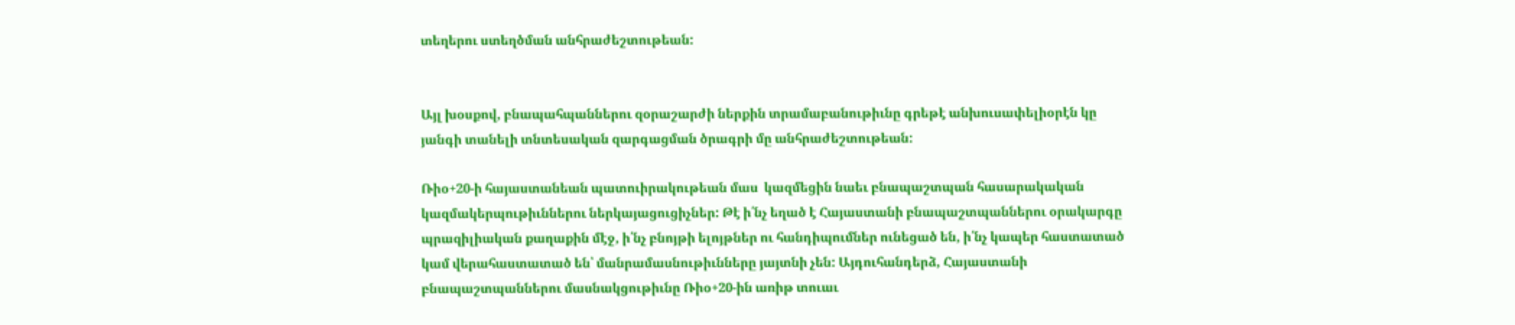տեղերու ստեղծման անհրաժեշտութեան:


Այլ խօսքով, բնապահպաններու զօրաշարժի ներքին տրամաբանութիւնը գրեթէ անխուսափելիօրէն կը յանգի տանելի տնտեսական զարգացման ծրագրի մը անհրաժեշտութեան:

Ռիօ+20-ի հայաստանեան պատուիրակութեան մաս  կազմեցին նաեւ բնապաշտպան հասարակական կազմակերպութիւններու ներկայացուցիչներ: Թէ ի՛նչ եղած է Հայաստանի բնապաշտպաններու օրակարգը պրազիլիական քաղաքին մէջ, ի՛նչ բնոյթի ելոյթներ ու հանդիպումներ ունեցած են, ի՛նչ կապեր հաստատած կամ վերահաստատած են՝ մանրամասնութիւնները յայտնի չեն: Այդուհանդերձ, Հայաստանի բնապաշտպաններու մասնակցութիւնը Ռիօ+20-ին առիթ տուաւ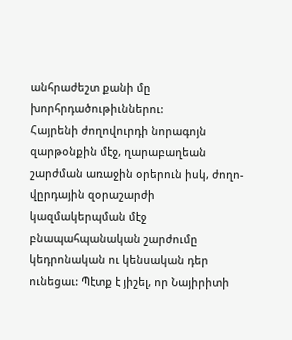անհրաժեշտ քանի մը խորհրդածութիւններու:
Հայրենի ժողովուրդի նորագոյն զարթօնքին մէջ, ղարաբաղեան շարժման առաջին օրերուն իսկ, ժողո- վըրդային զօրաշարժի կազմակերպման մէջ բնապահպանական շարժումը կեդրոնական ու կենսական դեր ունեցաւ: Պէտք է յիշել, որ Նայիրիտի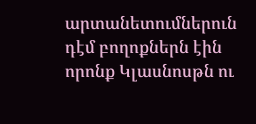արտանետումներուն դէմ բողոքներն էին որոնք Կլասնոսթն ու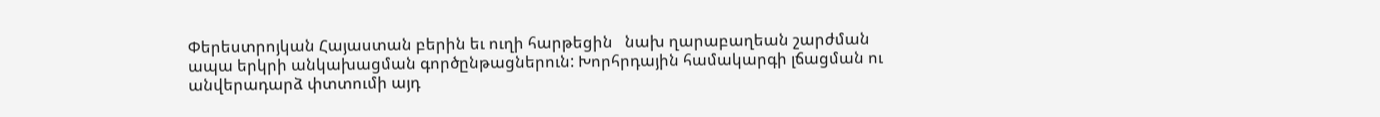Փերեստրոյկան Հայաստան բերին եւ ուղի հարթեցին   նախ ղարաբաղեան շարժման ապա երկրի անկախացման գործընթացներուն: Խորհրդային համակարգի լճացման ու անվերադարձ փտտումի այդ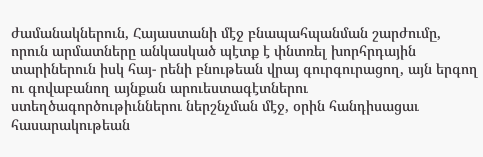ժամանակներուն, Հայաստանի մէջ բնապահպանման շարժումը, որուն արմատները անկասկած պէտք է փնտռել խորհրդային տարիներուն իսկ հայ- րենի բնութեան վրայ գուրգուրացող, այն երգող ու գովաբանող այնքան արուեստագէտներու ստեղծագործութիւններու ներշնչման մէջ, օրին հանդիսացաւ հասարակութեան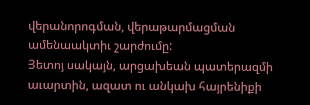վերանորոգման, վերաթարմացման ամենաակտիւ շարժումը:
Յետոյ սակայն, արցախեան պատերազմի աւարտին, ազատ ու անկախ հայրենիքի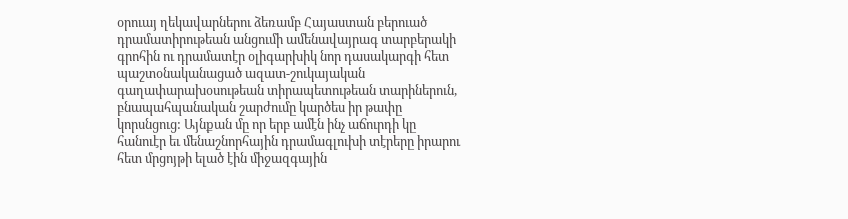օրուայ ղեկավարներու ձեռամբ Հայաստան բերուած դրամատիրութեան անցումի ամենավայրագ տարբերակի գրոհին ու դրամատէր օլիգարխիկ նոր դասակարգի հետ պաշտօնականացած ազատ-շուկայական գաղափարախօսութեան տիրապետութեան տարիներուն, բնապահպանական շարժումը կարծես իր թափը կորսնցուց: Այնքան մը որ երբ ամէն ինչ աճուրդի կը հանուէր եւ մենաշնորհային դրամագլուխի տէրերը իրարու հետ մրցոյթի ելած էին միջազգային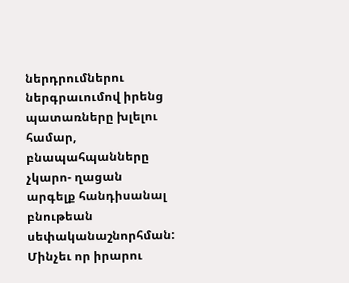ներդրումներու ներգրաւումով իրենց պատառները խլելու համար, բնապահպանները չկարո- ղացան արգելք հանդիսանալ բնութեան սեփականաշնորհման:
Մինչեւ որ իրարու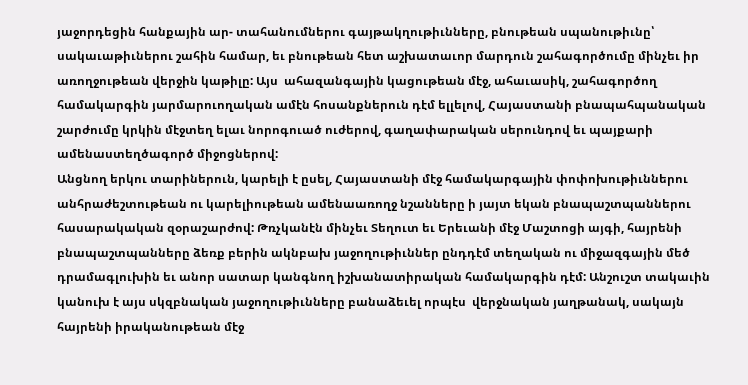յաջորդեցին հանքային ար- տահանումներու գայթակղութիւնները, բնութեան սպանութիւնը՝ սակաւաթիւներու շահին համար, եւ բնութեան հետ աշխատաւոր մարդուն շահագործումը մինչեւ իր առողջութեան վերջին կաթիլը: Այս  ահազանգային կացութեան մէջ, ահաւասիկ, շահագործող համակարգին յարմարուողական ամէն հոսանքներուն դէմ ելլելով, Հայաստանի բնապահպանական շարժումը կրկին մէջտեղ ելաւ նորոգուած ուժերով, գաղափարական սերունդով եւ պայքարի ամենաստեղծագործ միջոցներով:
Անցնող երկու տարիներուն, կարելի է ըսել, Հայաստանի մէջ համակարգային փոփոխութիւններու անհրաժեշտութեան ու կարելիութեան ամենաառողջ նշանները ի յայտ եկան բնապաշտպաններու հասարակական զօրաշարժով: Թռչկանէն մինչեւ Տեղուտ եւ Երեւանի մէջ Մաշտոցի այգի, հայրենի բնապաշտպանները ձեռք բերին ակնբախ յաջողութիւններ ընդդէմ տեղական ու միջազգային մեծ դրամագլուխին եւ անոր սատար կանգնող իշխանատիրական համակարգին դէմ: Անշուշտ տակաւին կանուխ է այս սկզբնական յաջողութիւնները բանաձեւել որպէս  վերջնական յաղթանակ, սակայն հայրենի իրականութեան մէջ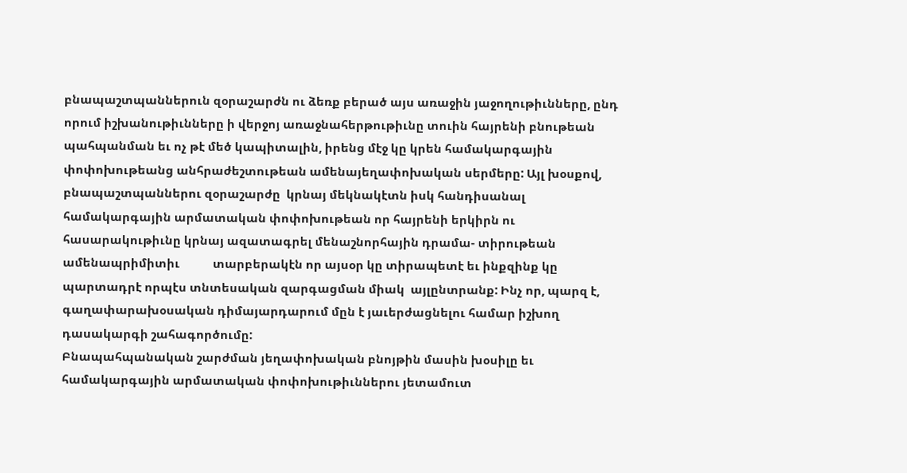բնապաշտպաններուն զօրաշարժն ու ձեռք բերած այս առաջին յաջողութիւնները, ընդ որում իշխանութիւնները ի վերջոյ առաջնահերթութիւնը տուին հայրենի բնութեան պահպանման եւ ոչ թէ մեծ կապիտալին, իրենց մէջ կը կրեն համակարգային փոփոխութեանց անհրաժեշտութեան ամենայեղափոխական սերմերը: Այլ խօսքով, բնապաշտպաններու զօրաշարժը  կրնայ մեկնակէտն իսկ հանդիսանալ համակարգային արմատական փոփոխութեան որ հայրենի երկիրն ու հասարակութիւնը կրնայ ազատագրել մենաշնորհային դրամա- տիրութեան ամենապրիմիտիւ           տարբերակէն որ այսօր կը տիրապետէ եւ ինքզինք կը պարտադրէ որպէս տնտեսական զարգացման միակ  այլընտրանք: Ինչ որ, պարզ է, գաղափարախօսական դիմայարդարում մըն է յաւերժացնելու համար իշխող դասակարգի շահագործումը:
Բնապահպանական շարժման յեղափոխական բնոյթին մասին խօսիլը եւ համակարգային արմատական փոփոխութիւններու յետամուտ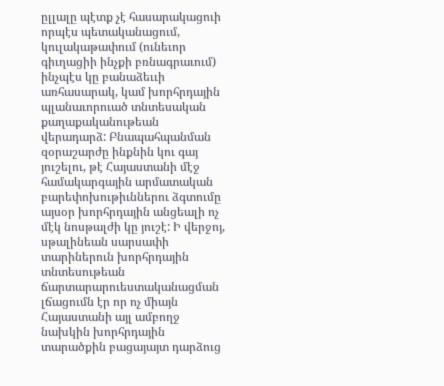ըլլալը պէտք չէ հասարակացուի որպէս պետականացում, կուլակաթափում (ունեւոր գիւղացիի ինչքի բռնագրաւում) ինչպէս կը բանաձեււի առհասարակ, կամ խորհրդային պլանաւորուած տնտեսական քաղաքականութեան վերադարձ: Բնապահպանման զօրաշարժը ինքնին կու գայ յուշելու, թէ Հայաստանի մէջ համակարգային արմատական բարեփոխութիւններու ձգտումը               այսօր խորհրդային անցեալի ոչ մէկ նոսթալժի կը յուշէ: Ի վերջոյ, սթալինեան սարսափի տարիներուն խորհրդային տնտեսութեան ճարտարարուեստականացման լճացումն էր որ ոչ միայն Հայաստանի այլ ամբողջ նախկին խորհրդային տարածքին բացայայտ դարձուց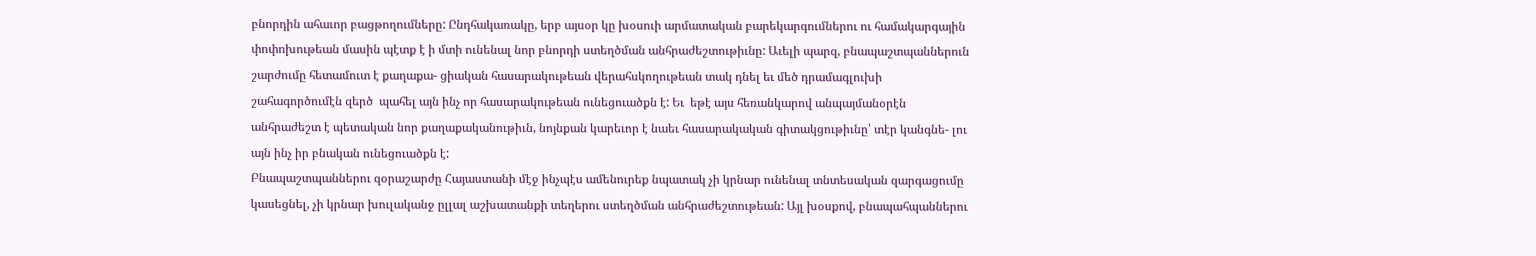բնորդին ահաւոր բացթողումները: Ընդհակառակը, երբ այսօր կը խօսուի արմատական բարեկարգումներու ու համակարգային փոփոխութեան մասին պէտք է ի մտի ունենալ նոր բնորդի ստեղծման անհրաժեշտութիւնը: Աւելի պարզ, բնապաշտպաններուն շարժումը հետամուտ է քաղաքա- ցիական հասարակութեան վերահսկողութեան տակ դնել եւ մեծ դրամագլուխի շահագործումէն զերծ  պահել այն ինչ որ հասարակութեան ունեցուածքն է: Եւ  եթէ այս հեռանկարով անպայմանօրէն անհրաժեշտ է պետական նոր քաղաքականութիւն, նոյնքան կարեւոր է նաեւ հասարակական գիտակցութիւնը՝ տէր կանգնե- լու այն ինչ իր բնական ունեցուածքն է:
Բնապաշտպաններու զօրաշարժը Հայաստանի մէջ ինչպէս ամենուրեք նպատակ չի կրնար ունենալ տնտեսական զարգացումը կասեցնել, չի կրնար խուլականջ ըլլալ աշխատանքի տեղերու ստեղծման անհրաժեշտութեան: Այլ խօսքով, բնապահպաններու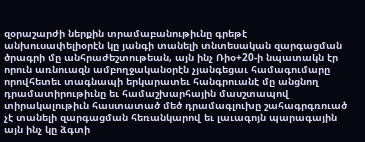զօրաշարժի ներքին տրամաբանութիւնը գրեթէ անխուսափելիօրէն կը յանգի տանելի տնտեսական զարգացման ծրագրի մը անհրաժեշտութեան, այն ինչ Ռիօ+20-ի նպատակն էր որուն առնուազն ամբողջականօրէն չյանգեցաւ համագումարը որովհետեւ տագնապի երկարատեւ հանգրուանէ մը անցնող դրամատիրութիւնը եւ համաշխարհային մասշտապով տիրակալութիւն հաստատած մեծ դրամագլուխը շահագրգռուած չէ տանելի զարգացման հեռանկարով եւ լաւագոյն պարագային այն ինչ կը ձգտի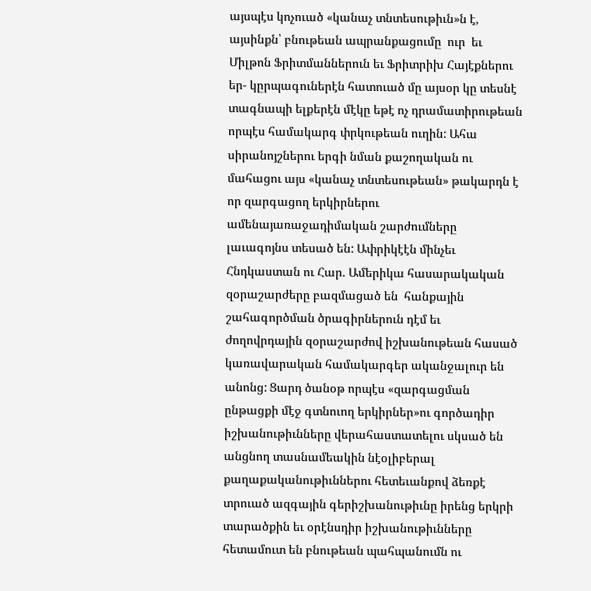այսպէս կոչուած «կանաչ տնտեսութիւն»ն է, այսինքն՝ բնութեան ապրանքացումը  ուր  եւ Միլթոն Ֆրիտմաններուն եւ Ֆրիտրիխ Հայէքներու եր- կըրպագուներէն հատուած մը այսօր կը տեսնէ տագնապի ելքերէն մէկը եթէ ոչ դրամատիրութեան որպէս համակարգ փրկութեան ուղին: Ահա սիրանոյշներու երգի նման քաշողական ու մահացու այս «կանաչ տնտեսութեան» թակարդն է որ զարգացող երկիրներու ամենայառաջադիմական շարժումները լաւագոյնս տեսած են: Ափրիկէէն մինչեւ Հնդկաստան ու Հար. Ամերիկա հասարակական զօրաշարժերը բազմացած են  հանքային շահագործման ծրագիրներուն դէմ եւ ժողովրդային զօրաշարժով իշխանութեան հասած կառավարական համակարգեր ականջալուր են անոնց: Ցարդ ծանօթ որպէս «զարգացման ընթացքի մէջ գտնուող երկիրներ»ու գործադիր իշխանութիւնները վերահաստատելու սկսած են անցնող տասնամեակին նէօլիբերալ քաղաքականութիւններու հետեւանքով ձեռքէ տրուած ազգային գերիշխանութիւնը իրենց երկրի տարածքին եւ օրէնսդիր իշխանութիւնները հետամուտ են բնութեան պահպանումն ու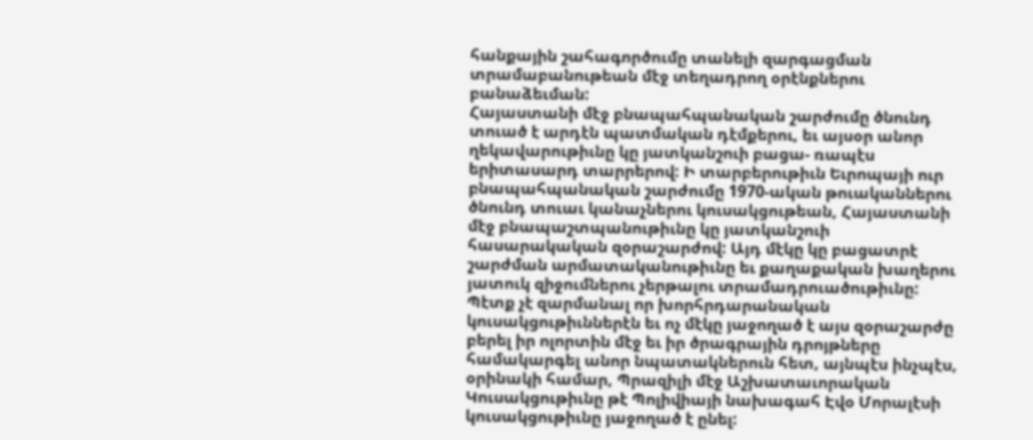հանքային շահագործումը տանելի զարգացման տրամաբանութեան մէջ տեղադրող օրէնքներու բանաձեւման:
Հայաստանի մէջ բնապահպանական շարժումը ծնունդ տուած է արդէն պատմական դէմքերու, եւ այսօր անոր ղեկավարութիւնը կը յատկանշուի բացա- ռապէս երիտասարդ տարրերով: Ի տարբերութիւն Եւրոպայի ուր բնապահպանական շարժումը 1970-ական թուականներու ծնունդ տուաւ կանաչներու կուսակցութեան, Հայաստանի մէջ բնապաշտպանութիւնը կը յատկանշուի հասարակական զօրաշարժով: Այդ մէկը կը բացատրէ շարժման արմատականութիւնը եւ քաղաքական խաղերու յատուկ զիջումներու չերթալու տրամադրուածութիւնը: Պէտք չէ զարմանալ որ խորհրդարանական կուսակցութիւններէն եւ ոչ մէկը յաջողած է այս զօրաշարժը բերել իր ոլորտին մէջ եւ իր ծրագրային դրոյթները համակարգել անոր նպատակներուն հետ, այնպէս ինչպէս, օրինակի համար, Պրազիլի մէջ Աշխատաւորական Կուսակցութիւնը թէ Պոլիվիայի նախագահ Էվօ Մորալէսի կուսակցութիւնը յաջողած է ընել: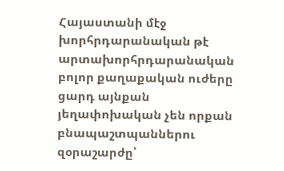Հայաստանի մէջ խորհրդարանական թէ արտախորհրդարանական բոլոր քաղաքական ուժերը ցարդ այնքան յեղափոխական չեն որքան բնապաշտպաններու զօրաշարժը՝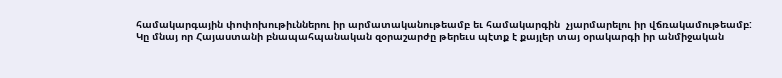համակարգային փոփոխութիւններու իր արմատականութեամբ եւ համակարգին  չյարմարելու իր վճռակամութեամբ:
Կը մնայ որ Հայաստանի բնապահպանական զօրաշարժը թերեւս պէտք է քայլեր տայ օրակարգի իր անմիջական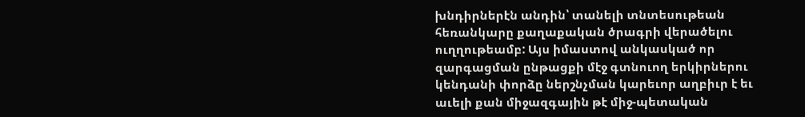խնդիրներէն անդին՝ տանելի տնտեսութեան հեռանկարը քաղաքական ծրագրի վերածելու ուղղութեամբ: Այս իմաստով անկասկած որ զարգացման ընթացքի մէջ գտնուող երկիրներու կենդանի փորձը ներշնչման կարեւոր աղբիւր է եւ աւելի քան միջազգային թէ միջ-պետական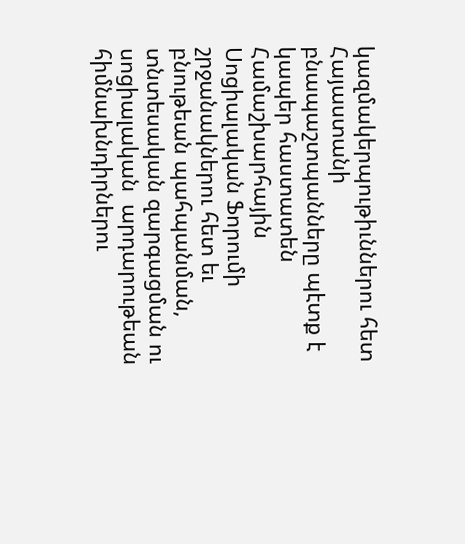կազմակերպութիւններու հետ Հայաստանի բնապաշտպանները պէտք է կապեր հաստատեն Համաշխարհային Սոցիալական Ֆորումի շրջանակներու հետ եւ բնութեան պահպանման, տնտեսական զարգացման ու սոցիալական  արդարութեան հիմնախնդիրներու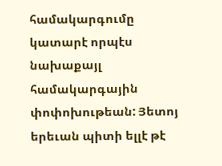համակարգումը կատարէ որպէս նախաքայլ համակարգային փոփոխութեան: Յետոյ երեւան պիտի ելլէ թէ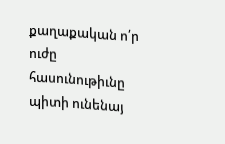քաղաքական ո՛ր ուժը հասունութիւնը պիտի ունենայ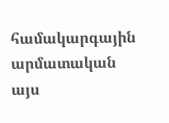համակարգային արմատական այս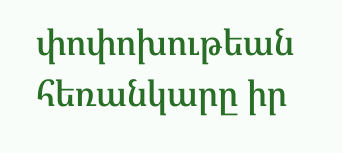փոփոխութեան հեռանկարը իր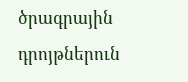ծրագրային դրոյթներուն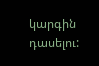կարգին դասելու: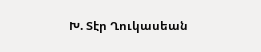Խ. Տէր Ղուկասեան